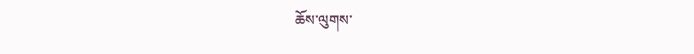ཆོས་ལུགས་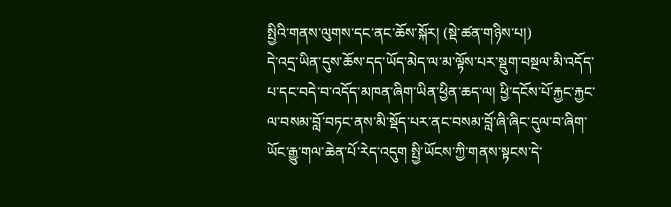སྤྱིའི་གནས་ལུགས་དང་ནང་ཆོས་སྐོར། (སྡེ་ཚན་གཉིས་པ།)
དེ་འདྲ་ཡིན་དུས་ཆོས་དད་ཡོད་མེད་ལ་མ་ལྟོས་པར་སྡུག་བསྔལ་མི་འདོད་པ་དང་བདེ་བ་འདོད་མཁན་ཞིག་ཡིན་ཕྱིན་ཆད་ལ། ཕྱི་དངོས་པོ་རྐྱང་རྐྱང་ལ་བསམ་བློ་བཏང་ནས་མི་སྡོད་པར་ནང་བསམ་བློ་ཞི་ཞིང་དུལ་བ་ཞིག་ཡོང་རྒྱུ་གལ་ཆེན་པོ་རེད་འདུག སྤྱི་ཡོངས་ཀྱི་གནས་སྟངས་དེ་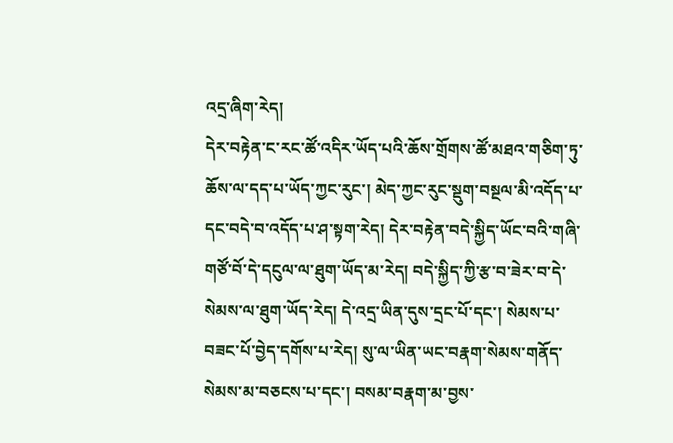འདྲ་ཞིག་རེད།
དེར་བརྟེན་ང་རང་ཚོ་འདིར་ཡོད་པའི་ཆོས་གྲོགས་ཚོ་མཐའ་གཅིག་ཏུ་ཆོས་ལ་དད་པ་ཡོད་ཀྱང་རུང་། མེད་ཀྱང་རུང་སྡུག་བསྔལ་མི་འདོད་པ་དང་བདེ་བ་འདོད་པ་ཤ་སྟག་རེད། དེར་བརྟེན་བདེ་སྐྱིད་ཡོང་བའི་གཞི་གཙོ་བོ་དེ་དངུལ་ལ་ཐུག་ཡོད་མ་རེད། བདེ་སྐྱིད་ཀྱི་རྩ་བ་ཟེར་བ་དེ་སེམས་ལ་ཐུག་ཡོད་རེད། དེ་འདྲ་ཡིན་དུས་དྲང་པོ་དང་། སེམས་པ་བཟང་པོ་བྱེད་དགོས་པ་རེད། སུ་ལ་ཡིན་ཡང་བརྣག་སེམས་གནོད་སེམས་མ་བཅངས་པ་དང་། བསམ་བརྣག་མ་བྱས་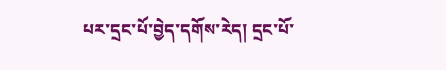པར་དྲང་པོ་བྱེད་དགོས་རེད། དྲང་པོ་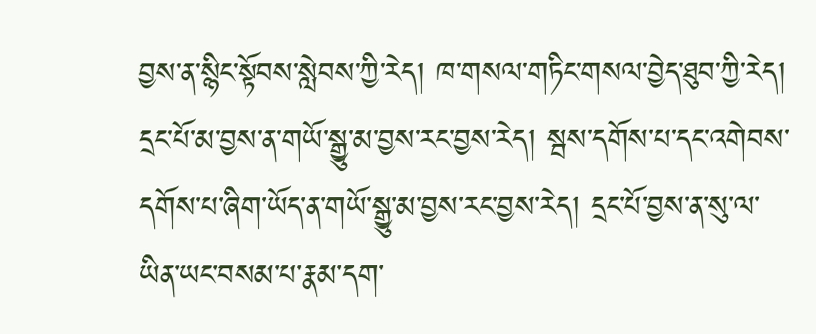བྱས་ན་སྙིང་སྟོབས་སླེབས་ཀྱི་རེད། ཁ་གསལ་གཏིང་གསལ་བྱེད་ཐུབ་ཀྱི་རེད། དྲང་པོ་མ་བྱས་ན་གཡོ་སྒྱུ་མ་བྱས་རང་བྱས་རེད། སྦས་དགོས་པ་དང་འགེབས་དགོས་པ་ཞིག་ཡོད་ན་གཡོ་སྒྱུ་མ་བྱས་རང་བྱས་རེད། དྲང་པོ་བྱས་ན་སུ་ལ་ཡིན་ཡང་བསམ་པ་རྣམ་དག་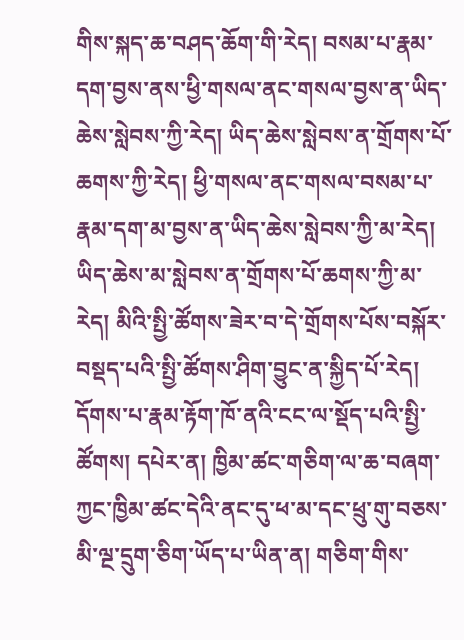གིས་སྐད་ཆ་བཤད་ཆོག་གི་རེད། བསམ་པ་རྣམ་དག་བྱས་ནས་ཕྱི་གསལ་ནང་གསལ་བྱས་ན་ཡིད་ཆེས་སླེབས་ཀྱི་རེད། ཡིད་ཆེས་སླེབས་ན་གྲོགས་པོ་ཆགས་ཀྱི་རེད། ཕྱི་གསལ་ནང་གསལ་བསམ་པ་རྣམ་དག་མ་བྱས་ན་ཡིད་ཆེས་སླེབས་ཀྱི་མ་རེད། ཡིད་ཆེས་མ་སླེབས་ན་གྲོགས་པོ་ཆགས་ཀྱི་མ་རེད། མིའི་སྤྱི་ཚོགས་ཟེར་བ་དེ་གྲོགས་པོས་བསྐོར་བསྡད་པའི་སྤྱི་ཚོགས་ཤིག་བྱུང་ན་སྐྱིད་པོ་རེད།
དོགས་པ་རྣམ་རྟོག་ཁོ་ནའི་ངང་ལ་སྡོད་པའི་སྤྱི་ཚོགས། དཔེར་ན། ཁྱིམ་ཚང་གཅིག་ལ་ཆ་བཞག་ཀྱང་ཁྱིམ་ཚང་དེའི་ནང་དུ་ཕ་མ་དང་ཕྲུ་གུ་བཅས་མི་ལྔ་དྲུག་ཅིག་ཡོད་པ་ཡིན་ན། གཅིག་གིས་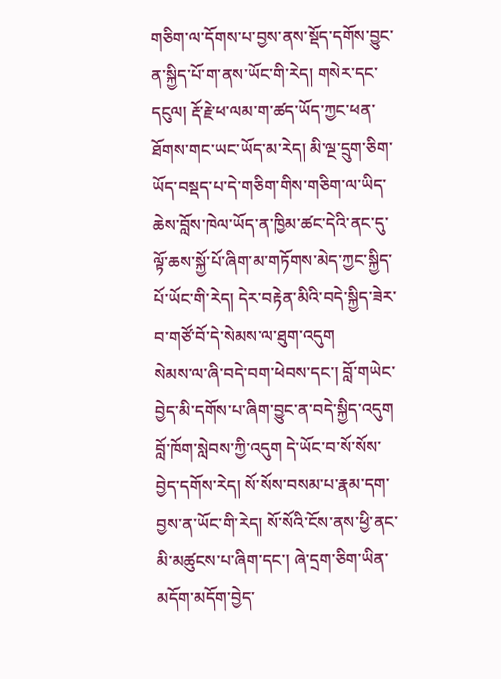གཅིག་ལ་དོགས་པ་བྱས་ནས་སྡོད་དགོས་བྱུང་ན་སྐྱིད་པོ་ག་ནས་ཡོང་གི་རེད། གསེར་དང་དངུལ། རྡོ་རྗེ་ཕ་ལམ་ག་ཚད་ཡོད་ཀྱང་ཕན་ཐོགས་གང་ཡང་ཡོད་མ་རེད། མི་ལྔ་དྲུག་ཅིག་ཡོད་བསྡད་པ་དེ་གཅིག་གིས་གཅིག་ལ་ཡིད་ཆེས་བློས་ཁེལ་ཡོད་ན་ཁྱིམ་ཚང་དེའི་ནང་དུ་ལྟོ་ཆས་སྐྱོ་པོ་ཞིག་མ་གཏོགས་མེད་ཀྱང་སྐྱིད་པོ་ཡོང་གི་རེད། དེར་བརྟེན་མིའི་བདེ་སྐྱིད་ཟེར་བ་གཙོ་བོ་དེ་སེམས་ལ་ཐུག་འདུག
སེམས་ལ་ཞི་བདེ་བག་ཕེབས་དང་། བློ་གཡེང་བྱེད་མི་དགོས་པ་ཞིག་བྱུང་ན་བདེ་སྐྱིད་འདུག བློ་ཁོག་སླེབས་ཀྱི་འདུག དེ་ཡོང་བ་སོ་སོས་བྱེད་དགོས་རེད། སོ་སོས་བསམ་པ་རྣམ་དག་བྱས་ན་ཡོང་གི་རེད། སོ་སོའི་ངོས་ནས་ཕྱི་ནང་མི་མཚུངས་པ་ཞིག་དང་། ཞེ་དྲག་ཅིག་ཡིན་མདོག་མདོག་བྱེད་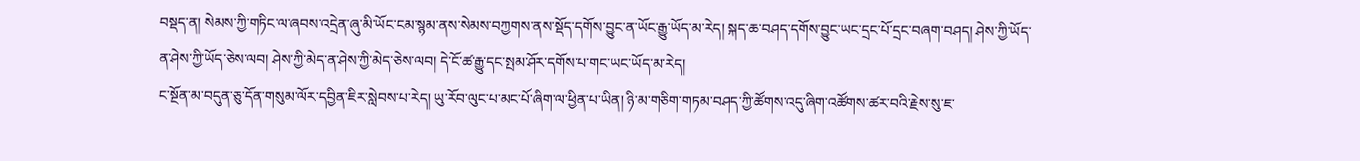བསྡད་ན། སེམས་ཀྱི་གཏིང་ལ་ཞབས་འདྲེན་ཞུ་མི་ཡོང་ངམ་སྙམ་ནས་སེམས་བཀྱགས་ནས་སྡོད་དགོས་བྱུང་ན་ཡོང་རྒྱུ་ཡོད་མ་རེད། སྐད་ཆ་བཤད་དགོས་བྱུང་ཡང་དྲང་པོ་དྲང་བཞག་བཤད། ཤེས་ཀྱི་ཡོད་ན་ཤེས་ཀྱི་ཡོད་ཅེས་ལབ། ཤེས་ཀྱི་མེད་ན་ཤེས་ཀྱི་མེད་ཅེས་ལབ། དེ་ངོ་ཚ་རྒྱུ་དང་སྤམ་ཤོར་དགོས་པ་གང་ཡང་ཡོད་མ་རེད།
ང་སྔོན་མ་བདུན་ཅུ་དོན་གསུམ་ལོར་དབྱིན་ཇིར་སླེབས་པ་རེད། ཡུ་རོབ་ལུང་པ་མང་པོ་ཞིག་ལ་ཕྱིན་པ་ཡིན། ཉི་མ་གཅིག་གཏམ་བཤད་ཀྱི་ཚོགས་འདུ་ཞིག་འཚོགས་ཚར་བའི་རྗེས་སུ་ཇ་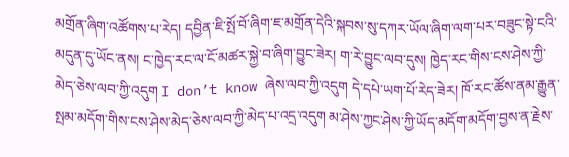མགྲོན་ཞིག་འཚོགས་པ་རེད། དབྱིན་ཇི་སྤོ་བོ་ཞིག་ཇ་མགྲོན་དེའི་སྐབས་སུ་དཀར་ཡོལ་ཞིག་ལག་པར་བཟུང་སྟེ་ངའི་མདུན་དུ་ཡོང་ནས། ང་ཁྱེད་རང་ལ་ངོ་མཚར་སྐྱེ་བ་ཞིག་བྱུང་ཟེར། ག་རེ་བྱུང་ལབ་དུས། ཁྱེད་རང་གིས་ངས་ཤེས་ཀྱི་མེད་ཅེས་ལབ་ཀྱི་འདུག I don’t know ཞེས་ལབ་ཀྱི་འདུག དེ་དཔེ་ཡག་པོ་རེད་ཟེར། ཁོ་རང་ཚོས་ནམ་རྒྱུན་སྤམ་མདོག་གིས་ངས་ཤེས་མེད་ཅེས་ལབ་ཀྱི་མེད་པ་འདྲ་འདུག མ་ཤེས་ཀྱང་ཤེས་ཀྱི་ཡོད་མདོག་མདོག་བྱས་ན་རྗེས་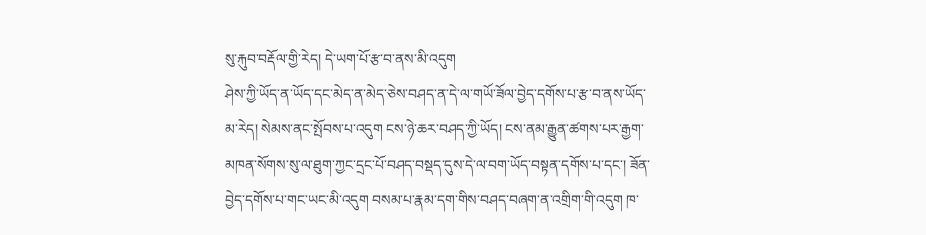སུ་རྐུབ་བརྡོལ་གྱི་རེད། དེ་ཡག་པོ་རྩ་བ་ནས་མི་འདུག
ཤེས་ཀྱི་ཡོད་ན་ཡོད་དང་མེད་ན་མེད་ཅེས་བཤད་ན་དེ་ལ་གཡོ་ཟོལ་བྱེད་དགོས་པ་རྩ་བ་ནས་ཡོད་མ་རེད། སེམས་ནང་སྤོབས་པ་འདུག ངས་ཉེ་ཆར་བཤད་ཀྱི་ཡོད། ངས་ནམ་རྒྱུན་ཚགས་པར་རྒྱག་མཁན་སོགས་སུ་ལ་ཐུག་ཀྱང་དྲང་པོ་བཤད་བསྡད་དུས་དེ་ལ་བག་ཡོད་བསྟན་དགོས་པ་དང་། ཟོན་བྱེད་དགོས་པ་གང་ཡང་མི་འདུག བསམ་པ་རྣམ་དག་གིས་བཤད་བཞག་ན་འགྲིག་གི་འདུག ཁ་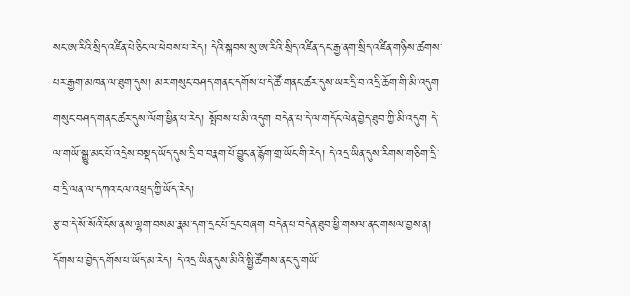སང་ཨ་རིའི་སྲིད་འཛིན་པེ་ཅིང་ལ་ཕེབས་པ་རེད། དེའི་སྐབས་སུ་ཨ་རིའི་སྲིད་འཛིན་དང་རྒྱ་ནག་སྲིད་འཛིན་གཉིས་ཚགས་པར་རྒྱག་མཁན་ལ་ཐུག་དུས། མར་གསུང་བཤད་གནང་དགོས་པ་དེ་ཚོ་གནང་ཚར་དུས་ཡར་དྲི་བ་འདྲི་ཆོག་གི་མི་འདུག གསུང་བཤད་གནང་ཚར་དུས་ལོག་ཕྱིན་པ་རེད། སྤོབས་པ་མི་འདུག བདེན་པ་དེ་ལ་གདོང་ལེན་བྱེད་ཐུབ་ཀྱི་མི་འདུག དེ་ལ་གཡོ་སྒྱུ་མང་པོ་འདྲེས་བསྡད་ཡོད་དུས་དྲི་བ་བརྣག་པོ་བྱུང་ན་རྙོག་གྲ་ཡོང་གི་རེད། དེ་འདྲ་ཡིན་དུས་རིགས་གཅིག་དྲི་བ་དྲི་ལན་ལ་དཀའ་ངལ་འཕྲད་ཀྱི་ཡོད་རེད།
རྩ་བ་དེ་སོ་སོའི་ངོས་ནས་ལྷག་བསམ་རྣམ་དག་དྲང་པོ་དྲང་བཞག བདེན་པ་བདེན་ཐུབ་ཕྱི་གསལ་ནང་གསལ་བྱས་ན། དོགས་པ་བྱེད་དགོས་པ་ཡོད་མ་རེད། དེ་འདྲ་ཡིན་དུས་མིའི་སྤྱི་ཚོགས་ནང་དུ་གཡོ་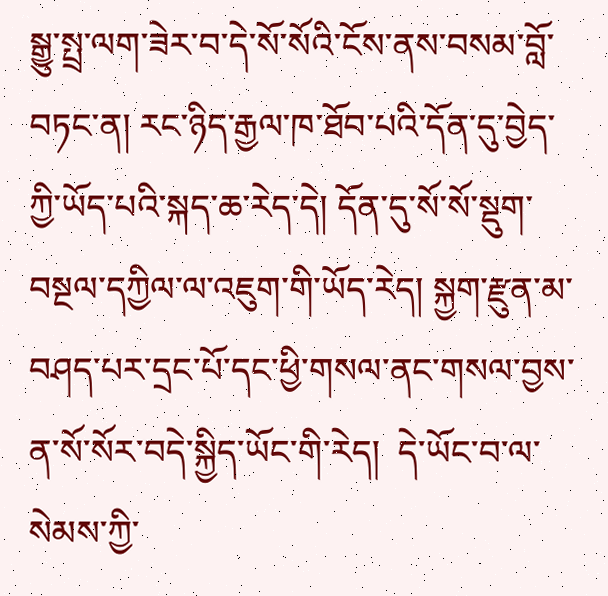སྒྱུ་སྤྲ་ལག་ཟེར་བ་དེ་སོ་སོའི་ངོས་ནས་བསམ་བློ་བཏང་ན། རང་ཉིད་རྒྱལ་ཁ་ཐོབ་པའི་དོན་དུ་བྱེད་ཀྱི་ཡོད་པའི་སྐད་ཆ་རེད་དེ། དོན་དུ་སོ་སོ་སྡུག་བསྔལ་དཀྱིལ་ལ་འཇུག་གི་ཡོད་རེད། སྐྱག་རྫུན་མ་བཤད་པར་དྲང་པོ་དང་ཕྱི་གསལ་ནང་གསལ་བྱས་ན་སོ་སོར་བདེ་སྐྱིད་ཡོང་གི་རེད།  དེ་ཡོང་བ་ལ་སེམས་ཀྱི་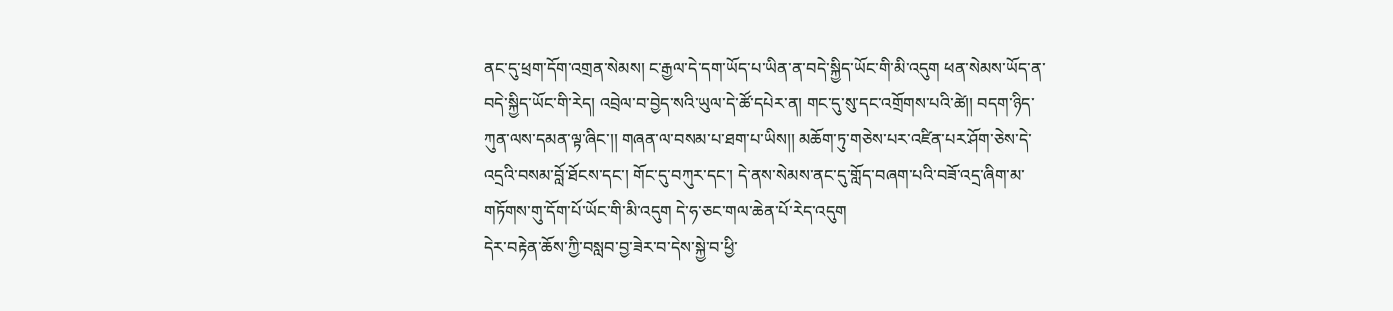ནང་དུ་ཕྲག་དོག་འགྲན་སེམས། ང་རྒྱལ་དེ་དག་ཡོད་པ་ཡིན་ན་བདེ་སྐྱིད་ཡོང་གི་མི་འདུག ཕན་སེམས་ཡོད་ན་བདེ་སྐྱིད་ཡོང་གི་རེད། འབྲེལ་བ་བྱེད་སའི་ཡུལ་དེ་ཚོ་དཔེར་ན། གང་དུ་སུ་དང་འགྲོགས་པའི་ཚེ།། བདག་ཉིད་ཀུན་ལས་དམན་ལྟ་ཞིང་།། གཞན་ལ་བསམ་པ་ཐག་པ་ཡིས།། མཆོག་ཏུ་གཅེས་པར་འཛིན་པར་ཤོག་ཅེས་དེ་འདྲའི་བསམ་བློ་ཐོངས་དང་། གོང་དུ་བཀུར་དང་། དེ་ནས་སེམས་ནང་དུ་གློད་བཞག་པའི་བཟོ་འདྲ་ཞིག་མ་གཏོགས་གུ་དོག་པོ་ཡོང་གི་མི་འདུག དེ་ཧ་ཅང་གལ་ཆེན་པོ་རེད་འདུག
དེར་བརྟེན་ཆོས་ཀྱི་བསླབ་བྱ་ཟེར་བ་དེས་སྐྱེ་བ་ཕྱི་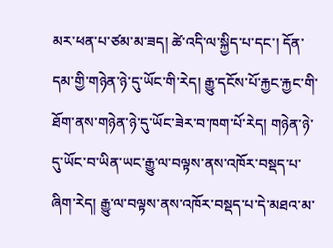མར་ཕན་པ་ཙམ་མ་ཟད། ཚེ་འདི་ལ་སྐྱིད་པ་དང་། དོན་དམ་གྱི་གཉེན་ཉེ་དུ་ཡོང་གི་རེད། རྒྱུ་དངོས་པོ་རྐྱང་རྐྱང་གི་ཐོག་ནས་གཉེན་ཉེ་དུ་ཡོང་ཟེར་བ་ཁག་པོ་རེད། གཉེན་ཉེ་དུ་ཡོང་བ་ཡིན་ཡང་རྒྱུ་ལ་བལྟས་ནས་འཁོར་བསྡད་པ་ཞིག་རེད། རྒྱུ་ལ་བལྟས་ནས་འཁོར་བསྡད་པ་དེ་མཐའ་མ་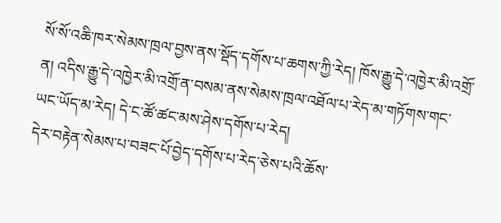སོ་སོ་འཆི་ཁར་སེམས་ཁྲལ་བྱས་ནས་སྡོད་དགོས་པ་ཆགས་ཀྱི་རེད། ཁོས་རྒྱུ་དེ་འཁྱེར་མི་འགྲོ་ན། འདིས་རྒྱུ་དེ་འཁྱེར་མི་འགྲོ་ན་བསམ་ནས་སེམས་ཁྲལ་འཐོལ་པ་རེད་མ་གཏོགས་གང་ཡང་ཡོད་མ་རེད། དེ་ང་ཚོ་ཚང་མས་ཤེས་དགོས་པ་རེད།
དེར་བརྟེན་སེམས་པ་བཟང་པོ་བྱེད་དགོས་པ་རེད་ཅེས་པའི་ཆོས་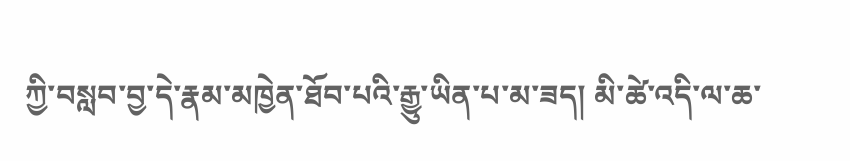ཀྱི་བསླབ་བྱ་དེ་རྣམ་མཁྱེན་ཐོབ་པའི་རྒྱུ་ཡིན་པ་མ་ཟད། མི་ཚེ་འདི་ལ་ཆ་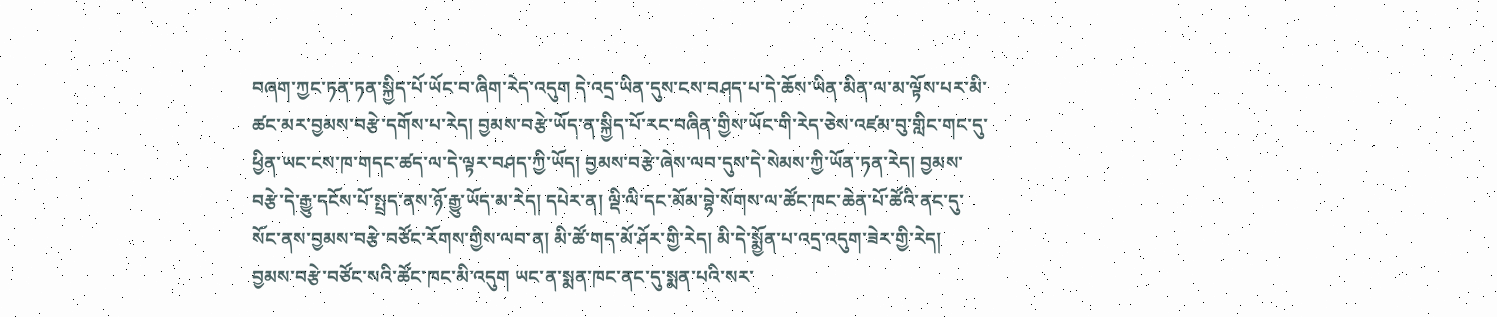བཞག་ཀྱང་ཏན་ཏན་སྐྱིད་པོ་ཡོང་བ་ཞིག་རེད་འདུག དེ་འདྲ་ཡིན་དུས་ངས་བཤད་པ་དེ་ཆོས་ཡིན་མིན་ལ་མ་ལྟོས་པར་མི་ཚང་མར་བྱམས་བརྩེ་དགོས་པ་རེད། བྱམས་བརྩེ་ཡོད་ན་སྐྱིད་པོ་རང་བཞིན་གྱིས་ཡོང་གི་རེད་ཅེས་འཛམ་བུ་གླིང་གང་དུ་ཕྱིན་ཡང་ངས་ཁ་གདང་ཚད་ལ་དེ་ལྟར་བཤད་ཀྱི་ཡོད། བྱམས་བརྩེ་ཞེས་ལབ་དུས་དེ་སེམས་ཀྱི་ཡོན་ཏན་རེད། བྱམས་བརྩེ་དེ་རྒྱུ་དངོས་པོ་སྤྲད་ནས་ཉོ་རྒྱུ་ཡོད་མ་རེད། དཔེར་ན། ལྡི་ལི་དང་མོམ་བྷེ་སོགས་ལ་ཚོང་ཁང་ཆེན་པོ་ཚོའི་ནང་དུ་སོང་ནས་བྱམས་བརྩེ་བཙོང་རོགས་གྱིས་ལབ་ན། མི་ཚོ་གད་མོ་ཤོར་གྱི་རེད། མི་དེ་སྨྱོན་པ་འདྲ་འདུག་ཟེར་གྱི་རེད། བྱམས་བརྩེ་བཙོང་སའི་ཚོང་ཁང་མི་འདུག ཡང་ན་སྨན་ཁང་ནང་དུ་སྨན་པའི་སར་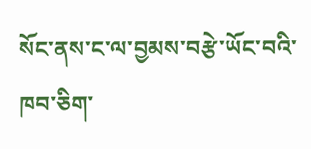སོང་ནས་ང་ལ་བྱམས་བརྩེ་ཡོང་བའི་ཁབ་ཅིག་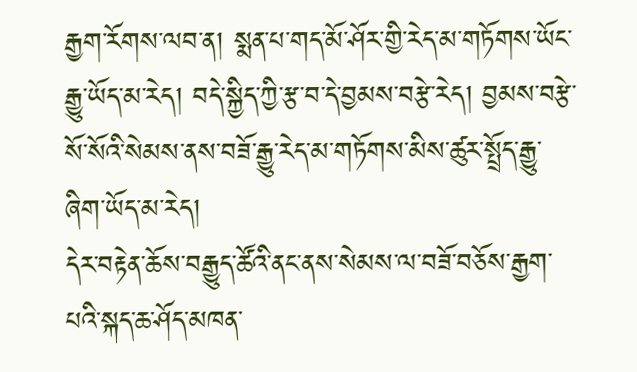རྒྱག་རོགས་ལབ་ན། སྨན་པ་གད་མོ་ཤོར་གྱི་རེད་མ་གཏོགས་ཡོང་རྒྱུ་ཡོད་མ་རེད། བདེ་སྐྱིད་ཀྱི་རྩ་བ་དེ་བྱམས་བརྩེ་རེད། བྱམས་བརྩེ་སོ་སོའི་སེམས་ནས་བཟོ་རྒྱུ་རེད་མ་གཏོགས་མིས་ཚུར་སྤྲོད་རྒྱུ་ཞིག་ཡོད་མ་རེད།
དེར་བརྟེན་ཆོས་བརྒྱུད་ཚོའི་ནང་ནས་སེམས་ལ་བཟོ་བཅོས་རྒྱག་པའི་སྐད་ཆ་ཤོད་མཁན་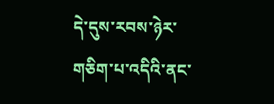དེ་དུས་རབས་ཉེར་གཅིག་པ་འདིའི་ནང་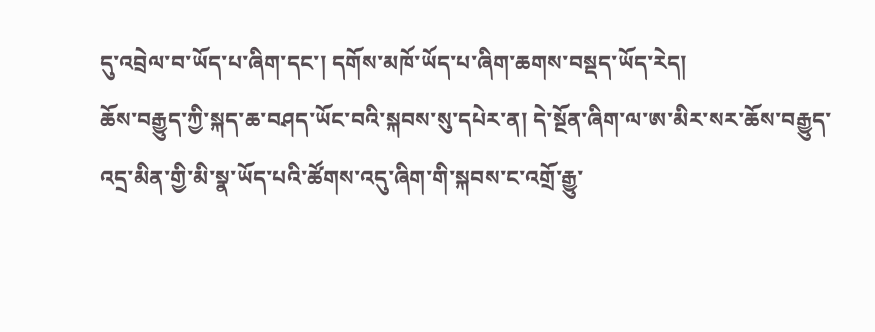དུ་འབྲེལ་བ་ཡོད་པ་ཞིག་དང་། དགོས་མཁོ་ཡོད་པ་ཞིག་ཆགས་བསྡད་ཡོད་རེད།
ཆོས་བརྒྱུད་ཀྱི་སྐད་ཆ་བཤད་ཡོང་བའི་སྐབས་སུ་དཔེར་ན། དེ་སྔོན་ཞིག་ལ་ཨ་མིར་སར་ཆོས་བརྒྱུད་འདྲ་མིན་གྱི་མི་སྣ་ཡོད་པའི་ཚོགས་འདུ་ཞིག་གི་སྐབས་ང་འགྲོ་རྒྱུ་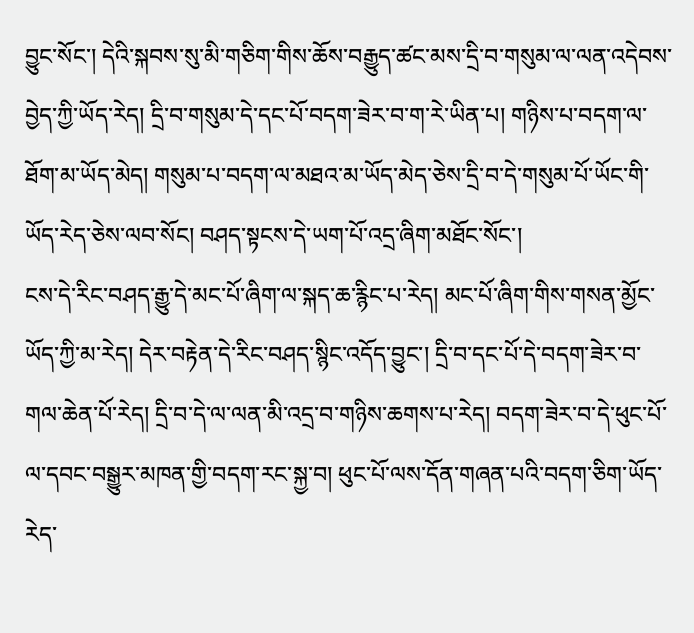བྱུང་སོང་། དེའི་སྐབས་སུ་མི་གཅིག་གིས་ཆོས་བརྒྱུད་ཚང་མས་དྲི་བ་གསུམ་ལ་ལན་འདེབས་བྱེད་ཀྱི་ཡོད་རེད། དྲི་བ་གསུམ་དེ་དང་པོ་བདག་ཟེར་བ་ག་རེ་ཡིན་པ། གཉིས་པ་བདག་ལ་ཐོག་མ་ཡོད་མེད། གསུམ་པ་བདག་ལ་མཐའ་མ་ཡོད་མེད་ཅེས་དྲི་བ་དེ་གསུམ་པོ་ཡོང་གི་ཡོད་རེད་ཅེས་ལབ་སོང། བཤད་སྟངས་དེ་ཡག་པོ་འདྲ་ཞིག་མཐོང་སོང་།
ངས་དེ་རིང་བཤད་རྒྱུ་དེ་མང་པོ་ཞིག་ལ་སྐད་ཆ་རྙིང་པ་རེད། མང་པོ་ཞིག་གིས་གསན་མྱོང་ཡོད་ཀྱི་མ་རེད། དེར་བརྟེན་དེ་རིང་བཤད་སྙིང་འདོད་བྱུང་། དྲི་བ་དང་པོ་དེ་བདག་ཟེར་བ་གལ་ཆེན་པོ་རེད། དྲི་བ་དེ་ལ་ལན་མི་འདྲ་བ་གཉིས་ཆགས་པ་རེད། བདག་ཟེར་བ་དེ་ཕུང་པོ་ལ་དབང་བསྒྱུར་མཁན་གྱི་བདག་རང་སྐྱ་བ། ཕུང་པོ་ལས་དོན་གཞན་པའི་བདག་ཅིག་ཡོད་རེད་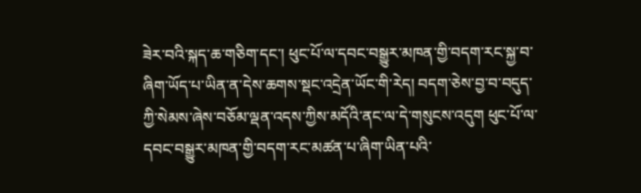ཟེར་བའི་སྐད་ཆ་གཅིག་དང་། ཕུང་པོ་ལ་དབང་བསྒྱུར་མཁན་གྱི་བདག་རང་སྐྱ་བ་ཞིག་ཡོད་པ་ཡིན་ན་དེས་ཆགས་སྡང་འདྲེན་ཡོང་གི་རེད། བདག་ཅེས་བྱ་བ་བདུད་ཀྱི་སེམས་ཞེས་བཅོམ་ལྡན་འདས་ཀྱིས་མདོའི་ནང་ལ་དེ་གསུངས་འདུག ཕུང་པོ་ལ་དབང་བསྒྱུར་མཁན་གྱི་བདག་རང་མཚན་པ་ཞིག་ཡིན་པའི་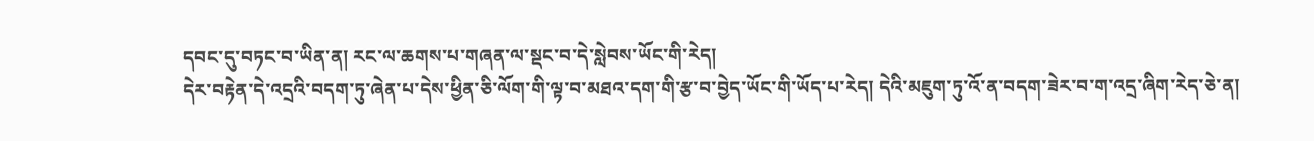དབང་དུ་བཏང་བ་ཡིན་ན། རང་ལ་ཆགས་པ་གཞན་ལ་སྡང་བ་དེ་སླེབས་ཡོང་གི་རེད།
དེར་བརྟེན་དེ་འདྲའི་བདག་ཏུ་ཞེན་པ་དེས་ཕྱིན་ཅི་ལོག་གི་ལྟ་བ་མཐའ་དག་གི་རྩ་བ་བྱེད་ཡོང་གི་ཡོད་པ་རེད། དེའི་མཇུག་ཏུ་འོ་ན་བདག་ཟེར་བ་ག་འདྲ་ཞིག་རེད་ཅེ་ན།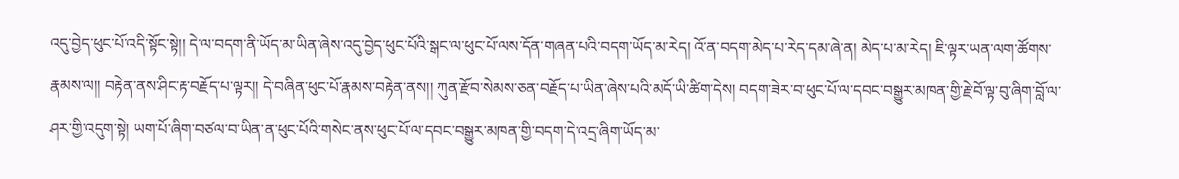འདུ་བྱེད་ཕུང་པོ་འདི་སྟོང་སྟེ།། དེ་ལ་བདག་ནི་ཡོད་མ་ཡིན་ཞེས་འདུ་བྱེད་ཕུང་པོའི་སྒང་ལ་ཕུང་པོ་ལས་དོན་གཞན་པའི་བདག་ཡོད་མ་རེད། འོ་ན་བདག་མེད་པ་རེད་དམ་ཞེ་ན། མེད་པ་མ་རེད། ཇི་ལྟར་ཡན་ལག་ཚོགས་རྣམས་ལ།། བརྟེན་ནས་ཤིང་རྟ་བརྗོད་པ་ལྟར།། དེ་བཞིན་ཕུང་པོ་རྣམས་བརྟེན་ནས།། ཀུན་རྫོབ་སེམས་ཅན་བརྗོད་པ་ཡིན་ཞེས་པའི་མདོ་ཡི་ཚིག་དེས། བདག་ཟེར་བ་ཕུང་པོ་ལ་དབང་བསྒྱུར་མཁན་གྱི་རྗེ་བོ་ལྟ་བུ་ཞིག་བློ་ལ་ཤར་གྱི་འདུག་སྟེ། ཡག་པོ་ཞིག་བཙལ་བ་ཡིན་ན་ཕུང་པོའི་གསེང་ནས་ཕུང་པོ་ལ་དབང་བསྒྱུར་མཁན་གྱི་བདག་དེ་འདྲ་ཞིག་ཡོད་མ་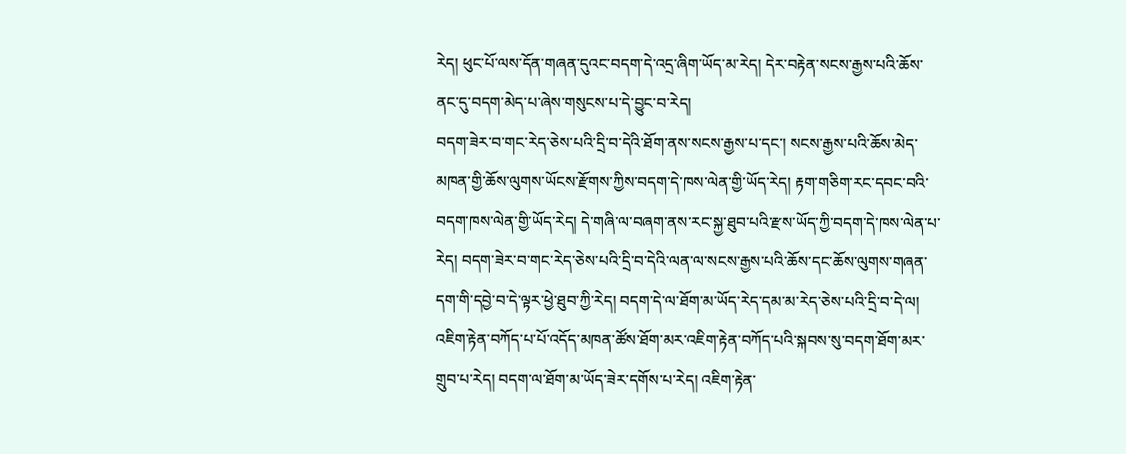རེད། ཕུང་པོ་ལས་དོན་གཞན་དུའང་བདག་དེ་འདྲ་ཞིག་ཡོད་མ་རེད། དེར་བརྟེན་སངས་རྒྱས་པའི་ཆོས་ནང་དུ་བདག་མེད་པ་ཞེས་གསུངས་པ་དེ་བྱུང་བ་རེད།
བདག་ཟེར་བ་གང་རེད་ཅེས་པའི་དྲི་བ་དེའི་ཐོག་ནས་སངས་རྒྱས་པ་དང་། སངས་རྒྱས་པའི་ཆོས་མེད་མཁན་གྱི་ཆོས་ལུགས་ཡོངས་རྫོགས་ཀྱིས་བདག་དེ་ཁས་ལེན་གྱི་ཡོད་རེད། རྟག་གཅིག་རང་དབང་བའི་བདག་ཁས་ལེན་གྱི་ཡོད་རེད། དེ་གཞི་ལ་བཞག་ནས་རང་སྐྱ་ཐུབ་པའི་རྫས་ཡོད་ཀྱི་བདག་དེ་ཁས་ལེན་པ་རེད། བདག་ཟེར་བ་གང་རེད་ཅེས་པའི་དྲི་བ་དེའི་ལན་ལ་སངས་རྒྱས་པའི་ཆོས་དང་ཆོས་ལུགས་གཞན་དག་གི་དབྱེ་བ་དེ་ལྟར་ཕྱེ་ཐུབ་ཀྱི་རེད། བདག་དེ་ལ་ཐོག་མ་ཡོད་རེད་དམ་མ་རེད་ཅེས་པའི་དྲི་བ་དེ་ལ། འཇིག་རྟེན་བཀོད་པ་པོ་འདོད་མཁན་ཚོས་ཐོག་མར་འཇིག་རྟེན་བཀོད་པའི་སྐབས་སུ་བདག་ཐོག་མར་གྲུབ་པ་རེད། བདག་ལ་ཐོག་མ་ཡོད་ཟེར་དགོས་པ་རེད། འཇིག་རྟེན་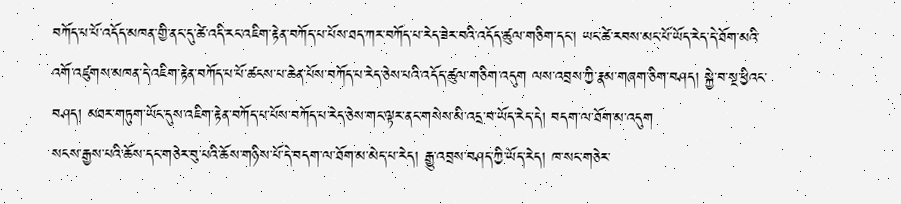བཀོད་པ་པོ་འདོད་མཁན་གྱི་ནང་དུ་ཚེ་འདི་རང་འཇིག་རྟེན་བཀོད་པ་པོས་ཐད་ཀར་བཀོད་པ་རེད་ཟེར་བའི་འདོད་ཚུལ་གཅིག་དང་། ཡང་ཚེ་རབས་མང་པོ་ཡོད་རེད་དེ་ཐོག་མའི་འགོ་འཛུགས་མཁན་དེ་འཇིག་རྟེན་བཀོད་པ་པོ་ཚངས་པ་ཆེན་པོས་བཀོད་པ་རེད་ཅེས་པའི་འདོད་ཚུལ་གཅིག་འདུག ལས་འབྲས་ཀྱི་རྣམ་གཞག་ཅིག་བཤད། སྐྱེ་བ་སྔ་ཕྱིའང་བཤད། མཐར་གཏུག་ཡོང་དུས་འཇིག་རྟེན་བཀོད་པ་པོས་བཀོད་པ་རེད་ཅེས་གང་ལྟར་ནང་གསེས་མི་འདྲ་བ་ཡོད་རེད་དེ། བདག་ལ་ཐོག་མ་འདུག
སངས་རྒྱས་པའི་ཆོས་དང་གཅེར་བུ་པའི་ཆོས་གཉིས་པོ་དེ་བདག་ལ་ཐོག་མ་མེད་པ་རེད། རྒྱུ་འབྲས་བཤད་ཀྱི་ཡོད་རེད། ཁ་སང་གཅེར་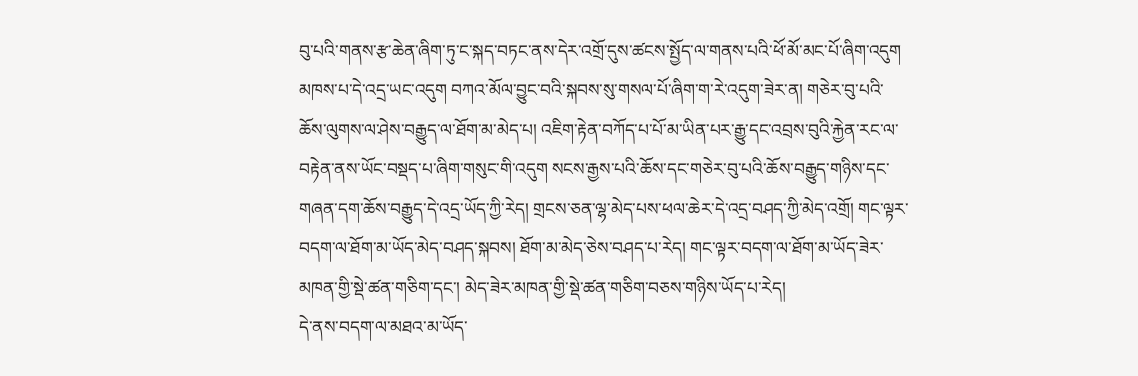བུ་པའི་གནས་རྩ་ཆེན་ཞིག་ཏུ་ང་སྐད་བཏང་ནས་དེར་འགྲོ་དུས་ཚངས་སྤྱོད་ལ་གནས་པའི་ཕོ་མོ་མང་པོ་ཞིག་འདུག མཁས་པ་དེ་འདྲ་ཡང་འདུག བཀའ་མོལ་བྱུང་བའི་སྐབས་སུ་གསལ་པོ་ཞིག་ག་རེ་འདུག་ཟེར་ན། གཅེར་བུ་པའི་ཆོས་ལུགས་ལ་ཤེས་བརྒྱུད་ལ་ཐོག་མ་མེད་པ། འཇིག་རྟེན་བཀོད་པ་པོ་མ་ཡིན་པར་རྒྱུ་དང་འབྲས་བུའི་རྐྱེན་རང་ལ་བརྟེན་ནས་ཡོང་བསྡད་པ་ཞིག་གསུང་གི་འདུག སངས་རྒྱས་པའི་ཆོས་དང་གཅེར་བུ་པའི་ཆོས་བརྒྱུད་གཉིས་དང་གཞན་དག་ཆོས་བརྒྱུད་དེ་འདྲ་ཡོད་ཀྱི་རེད། གྲངས་ཅན་ལྷ་མེད་པས་ཕལ་ཆེར་དེ་འདྲ་བཤད་ཀྱི་མེད་འགྲོ། གང་ལྟར་བདག་ལ་ཐོག་མ་ཡོད་མེད་བཤད་སྐབས། ཐོག་མ་མེད་ཅེས་བཤད་པ་རེད། གང་ལྟར་བདག་ལ་ཐོག་མ་ཡོད་ཟེར་མཁན་གྱི་སྡེ་ཚན་གཅིག་དང་། མེད་ཟེར་མཁན་གྱི་སྡེ་ཚན་གཅིག་བཅས་གཉིས་ཡོད་པ་རེད།
དེ་ནས་བདག་ལ་མཐའ་མ་ཡོད་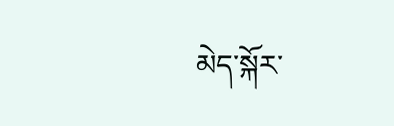མེད་སྐོར་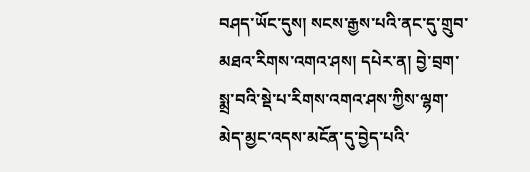བཤད་ཡོང་དུས། སངས་རྒྱས་པའི་ནང་དུ་གྲུབ་མཐའ་རིགས་འགའ་ཤས། དཔེར་ན། བྱེ་བྲག་སྨྲ་བའི་སྡེ་པ་རིགས་འགའ་ཤས་ཀྱིས་ལྷག་མེད་མྱང་འདས་མངོན་དུ་བྱེད་པའི་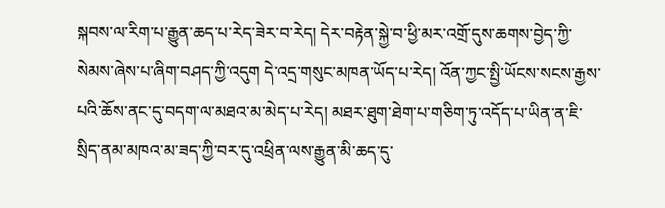སྐབས་ལ་རིག་པ་རྒྱུན་ཆད་པ་རེད་ཟེར་བ་རེད། དེར་བརྟེན་སྐྱེ་བ་ཕྱི་མར་འགྲོ་དུས་ཆགས་བྱེད་ཀྱི་སེམས་ཞེས་པ་ཞིག་བཤད་ཀྱི་འདུག དེ་འདྲ་གསུང་མཁན་ཡོད་པ་རེད། འོན་ཀྱང་སྤྱི་ཡོངས་སངས་རྒྱས་པའི་ཆོས་ནང་དུ་བདག་ལ་མཐའ་མ་མེད་པ་རེད། མཐར་ཐུག་ཐེག་པ་གཅིག་ཏུ་འདོད་པ་ཡིན་ན་ཇི་སྲིད་ནམ་མཁའ་མ་ཟད་ཀྱི་བར་དུ་འཕྲིན་ལས་རྒྱུན་མི་ཆད་དུ་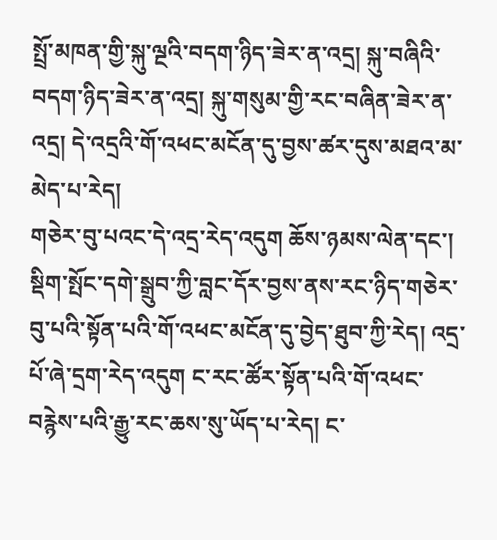སྤྲོ་མཁན་གྱི་སྐུ་ལྔའི་བདག་ཉིད་ཟེར་ན་འདྲ། སྐུ་བཞིའི་བདག་ཉིད་ཟེར་ན་འདྲ། སྐུ་གསུམ་གྱི་རང་བཞིན་ཟེར་ན་འདྲ། དེ་འདྲའི་གོ་འཕང་མངོན་དུ་བྱས་ཚར་དུས་མཐའ་མ་མེད་པ་རེད།
གཅེར་བུ་པའང་དེ་འདྲ་རེད་འདུག ཆོས་ཉམས་ལེན་དང་། སྡིག་སྤོང་དགེ་སྒྲུབ་ཀྱི་བླང་དོར་བྱས་ནས་རང་ཉིད་གཅེར་བུ་པའི་སྟོན་པའི་གོ་འཕང་མངོན་དུ་བྱེད་ཐུབ་ཀྱི་རེད། འདྲ་པོ་ཞེ་དྲག་རེད་འདུག ང་རང་ཚོར་སྟོན་པའི་གོ་འཕང་བརྙེས་པའི་རྒྱུ་རང་ཆས་སུ་ཡོད་པ་རེད། ང་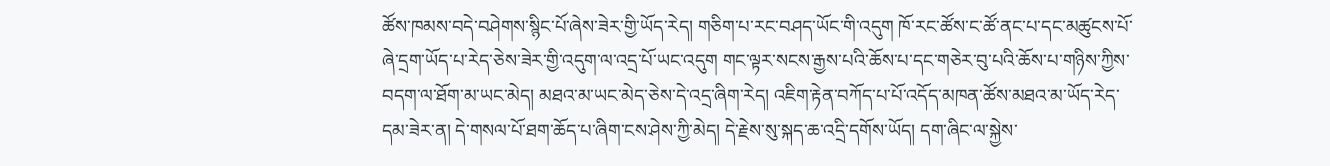ཚོས་ཁམས་བདེ་བཤེགས་སྙིང་པོ་ཞེས་ཟེར་གྱི་ཡོད་རེད། གཅིག་པ་རང་བཤད་ཡོང་གི་འདུག ཁོ་རང་ཚོས་ང་ཚོ་ནང་པ་དང་མཚུངས་པོ་ཞེ་དྲག་ཡོད་པ་རེད་ཅེས་ཟེར་གྱི་འདུག་ལ་འདྲ་པོ་ཡང་འདུག གང་ལྟར་སངས་རྒྱས་པའི་ཆོས་པ་དང་གཅེར་བུ་པའི་ཆོས་པ་གཉིས་ཀྱིས་བདག་ལ་ཐོག་མ་ཡང་མེད། མཐའ་མ་ཡང་མེད་ཅེས་དེ་འདྲ་ཞིག་རེད། འཇིག་རྟེན་བཀོད་པ་པོ་འདོད་མཁན་ཚོས་མཐའ་མ་ཡོད་རེད་དམ་ཟེར་ན། དེ་གསལ་པོ་ཐག་ཆོད་པ་ཞིག་ངས་ཤེས་ཀྱི་མེད། དེ་རྗེས་སུ་སྐད་ཆ་འདྲི་དགོས་ཡོད། དག་ཞིང་ལ་སྐྱེས་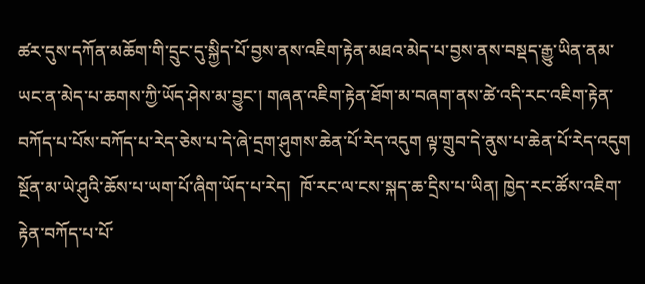ཚར་དུས་དཀོན་མཆོག་གི་དྲུང་དུ་སྐྱིད་པོ་བྱས་ནས་འཇིག་རྟེན་མཐའ་མེད་པ་བྱས་ནས་བསྡད་རྒྱུ་ཡིན་ནམ་ཡང་ན་མེད་པ་ཆགས་ཀྱི་ཡོད་ཤེས་མ་བྱུང་། གཞན་འཇིག་རྟེན་ཐོག་མ་བཞག་ནས་ཚེ་འདི་རང་འཇིག་རྟེན་བཀོད་པ་པོས་བཀོད་པ་རེད་ཅེས་པ་དེ་ཞེ་དྲག་ཤུགས་ཆེན་པོ་རེད་འདུག ལྟ་གྲུབ་དེ་ནུས་པ་ཆེན་པོ་རེད་འདུག སྔོན་མ་ཡེ་ཤུའི་ཆོས་པ་ཡག་པོ་ཞིག་ཡོད་པ་རེད།  ཁོ་རང་ལ་ངས་སྐད་ཆ་དྲིས་པ་ཡིན། ཁྱེད་རང་ཚོས་འཇིག་རྟེན་བཀོད་པ་པོ་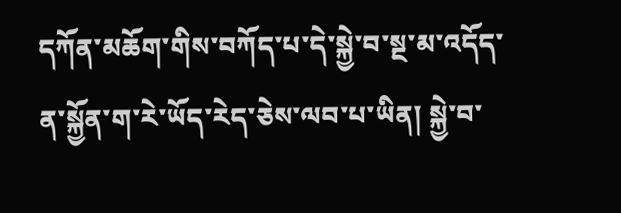དཀོན་མཆོག་གིས་བཀོད་པ་དེ་སྐྱེ་བ་སྔ་མ་འདོད་ན་སྐྱོན་ག་རེ་ཡོད་རེད་ཅེས་ལབ་པ་ཡིན། སྐྱེ་བ་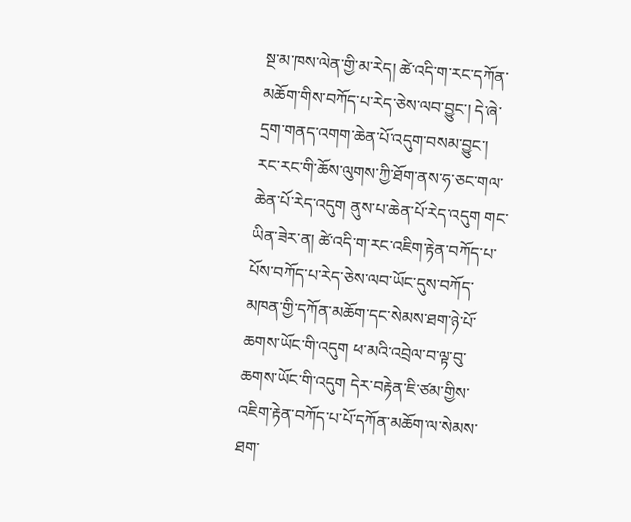སྔ་མ་ཁས་ལེན་གྱི་མ་རེད། ཚེ་འདི་ག་རང་དཀོན་མཆོག་གིས་བཀོད་པ་རེད་ཅེས་ལབ་བྱུང་། དེ་ཞེ་དྲག་གནད་འགག་ཆེན་པོ་འདུག་བསམ་བྱུང་།
རང་རང་གི་ཆོས་ལུགས་ཀྱི་ཐོག་ནས་ཧ་ཅང་གལ་ཆེན་པོ་རེད་འདུག ནུས་པ་ཆེན་པོ་རེད་འདུག གང་ཡིན་ཟེར་ན། ཚེ་འདི་ག་རང་འཇིག་རྟེན་བཀོད་པ་པོས་བཀོད་པ་རེད་ཅེས་ལབ་ཡོང་དུས་བཀོད་མཁན་གྱི་དཀོན་མཆོག་དང་སེམས་ཐག་ཉེ་པོ་ཆགས་ཡོང་གི་འདུག ཕ་མའི་འབྲེལ་བ་ལྟ་བུ་ཆགས་ཡོང་གི་འདུག དེར་བརྟེན་ཇི་ཙམ་གྱིས་འཇིག་རྟེན་བཀོད་པ་པོ་དཀོན་མཆོག་ལ་སེམས་ཐག་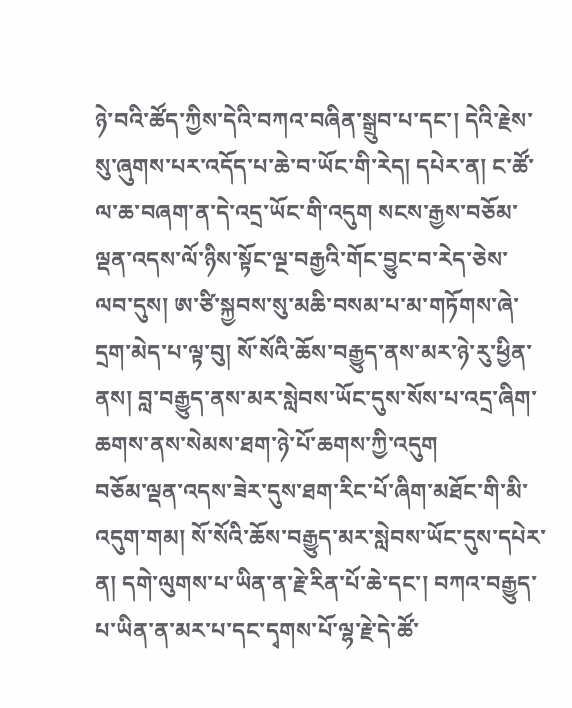ཉེ་བའི་ཚོད་ཀྱིས་དེའི་བཀའ་བཞིན་སྒྲུབ་པ་དང་། དེའི་རྗེས་སུ་ཞུགས་པར་འདོད་པ་ཆེ་བ་ཡོང་གི་རེད། དཔེར་ན། ང་ཚོ་ལ་ཆ་བཞག་ན་དེ་འདྲ་ཡོང་གི་འདུག སངས་རྒྱས་བཅོམ་ལྡན་འདས་ལོ་ཉིས་སྟོང་ལྔ་བརྒྱའི་གོང་བྱུང་བ་རེད་ཅེས་ལབ་དུས། ཨ་ཙི་སྐྱབས་སུ་མཆི་བསམ་པ་མ་གཏོགས་ཞེ་དྲག་མེད་པ་ལྟ་བུ། སོ་སོའི་ཆོས་བརྒྱུད་ནས་མར་ཉེ་རུ་ཕྱིན་ནས། བླ་བརྒྱུད་ནས་མར་སླེབས་ཡོང་དུས་སོས་པ་འདྲ་ཞིག་ཆགས་ནས་སེམས་ཐག་ཉེ་པོ་ཆགས་ཀྱི་འདུག
བཅོམ་ལྡན་འདས་ཟེར་དུས་ཐག་རིང་པོ་ཞིག་མཐོང་གི་མི་འདུག་གམ། སོ་སོའི་ཆོས་བརྒྱུད་མར་སླེབས་ཡོང་དུས་དཔེར་ན། དགེ་ལུགས་པ་ཡིན་ན་རྗེ་རིན་པོ་ཆེ་དང་། བཀའ་བརྒྱུད་པ་ཡིན་ན་མར་པ་དང་དྭགས་པོ་ལྷ་རྗེ་དེ་ཚོ་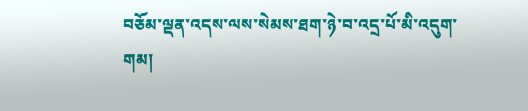བཅོམ་ལྡན་འདས་ལས་སེམས་ཐག་ཉེ་བ་འདྲ་པོ་མི་འདུག་གམ།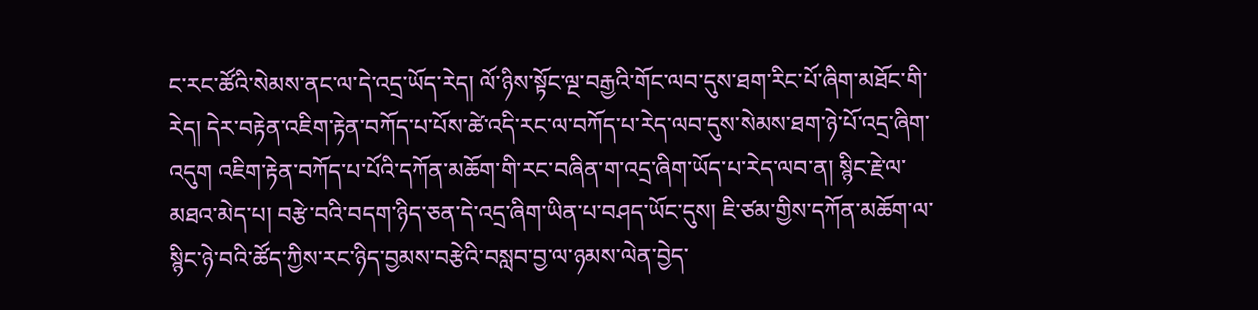ང་རང་ཚོའི་སེམས་ནང་ལ་དེ་འདྲ་ཡོད་རེད། ལོ་ཉིས་སྟོང་ལྔ་བརྒྱའི་གོང་ལབ་དུས་ཐག་རིང་པོ་ཞིག་མཐོང་གི་རེད། དེར་བརྟེན་འཇིག་རྟེན་བཀོད་པ་པོས་ཚེ་འདི་རང་ལ་བཀོད་པ་རེད་ལབ་དུས་སེམས་ཐག་ཉེ་པོ་འདྲ་ཞིག་འདུག འཇིག་རྟེན་བཀོད་པ་པོའི་དཀོན་མཆོག་གི་རང་བཞིན་ག་འདྲ་ཞིག་ཡོད་པ་རེད་ལབ་ན། སྙིང་རྗེ་ལ་མཐའ་མེད་པ། བརྩེ་བའི་བདག་ཉིད་ཅན་དེ་འདྲ་ཞིག་ཡིན་པ་བཤད་ཡོང་དུས། ཇི་ཙམ་གྱིས་དཀོན་མཆོག་ལ་སྙིང་ཉེ་བའི་ཚོད་ཀྱིས་རང་ཉིད་བྱམས་བརྩེའི་བསླབ་བྱ་ལ་ཉམས་ལེན་བྱེད་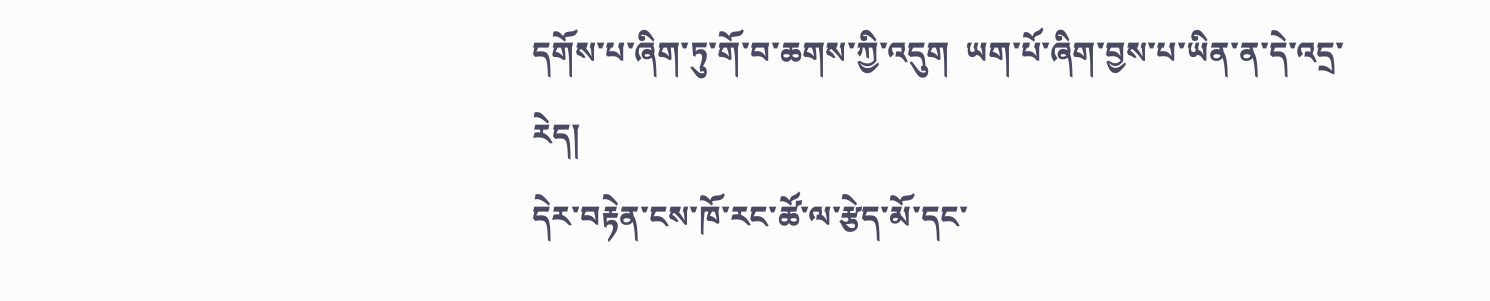དགོས་པ་ཞིག་ཏུ་གོ་བ་ཆགས་ཀྱི་འདུག  ཡག་པོ་ཞིག་བྱས་པ་ཡིན་ན་དེ་འདྲ་རེད།
དེར་བརྟེན་ངས་ཁོ་རང་ཚོ་ལ་རྩེད་མོ་དང་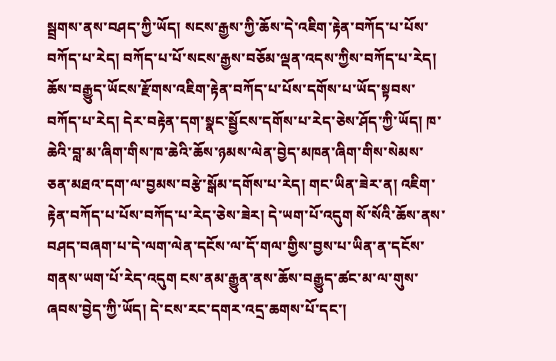སྦྲགས་ནས་བཤད་ཀྱི་ཡོད། སངས་རྒྱས་ཀྱི་ཆོས་དེ་འཇིག་རྟེན་བཀོད་པ་པོས་བཀོད་པ་རེད། བཀོད་པ་པོ་སངས་རྒྱས་བཅོམ་ལྡན་འདས་ཀྱིས་བཀོད་པ་རེད། ཆོས་བརྒྱུད་ཡོངས་རྫོགས་འཇིག་རྟེན་བཀོད་པ་པོས་དགོས་པ་ཡོད་སྟབས་བཀོད་པ་རེད། དེར་བརྟེན་དག་སྣང་སྦྱོངས་དགོས་པ་རེད་ཅེས་ཤོད་ཀྱི་ཡོད། ཁ་ཆེའི་བླ་མ་ཞིག་གིས་ཁ་ཆེའི་ཆོས་ཉམས་ལེན་བྱེད་མཁན་ཞིག་གིས་སེམས་ཅན་མཐའ་དག་ལ་བྱམས་བརྩེ་སྒོམ་དགོས་པ་རེད། གང་ཡིན་ཟེར་ན། འཇིག་རྟེན་བཀོད་པ་པོས་བཀོད་པ་རེད་ཅེས་ཟེར། དེ་ཡག་པོ་འདུག སོ་སོའི་ཆོས་ནས་བཤད་བཞག་པ་དེ་ལག་ལེན་དངོས་ལ་དོ་གལ་གྱིས་བྱས་པ་ཡིན་ན་དངོས་གནས་ཡག་པོ་རེད་འདུག ངས་ནམ་རྒྱུན་ནས་ཆོས་བརྒྱུད་ཚང་མ་ལ་གུས་ཞབས་བྱེད་ཀྱི་ཡོད། དེ་ངས་རང་དགར་འདྲ་ཆགས་པོ་དང་།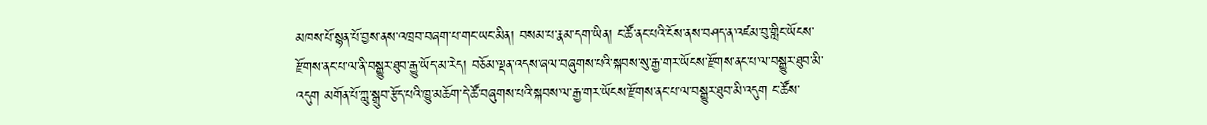མཁས་པོ་སྙན་པོ་བྱས་ནས་འཁྲབ་བཞག་པ་གང་ཡང་མིན། བསམ་པ་རྣམ་དག་ཡིན། ང་ཚོ་ནང་པའི་ངོས་ནས་བཤད་ན་འཛམ་བུ་གླིང་ཡོངས་རྫོགས་ནང་པ་ལ་ནི་བསྒྱུར་ཐུབ་རྒྱུ་ཡོད་མ་རེད། བཅོམ་ལྡན་འདས་ཞལ་བཞུགས་པའི་སྐབས་སུ་རྒྱ་གར་ཡོངས་རྫོགས་ནང་པ་ལ་བསྒྱུར་ཐུབ་མི་འདུག མགོན་པོ་ཀླུ་སྒྲུབ་རྩོད་པའི་ཁྱུ་མཆོག་དེ་ཚོ་བཞུགས་པའི་སྐབས་ལ་རྒྱ་གར་ཡོངས་རྫོགས་ནང་པ་ལ་བསྒྱུར་ཐུབ་མི་འདུག ང་ཚོས་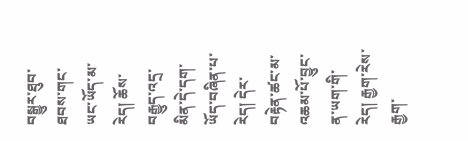བསྒྱུར་ཐུབ་ཐབས་གང་ཡང་ཡོད་མ་རེད། ཆོས་བརྒྱུད་འདྲ་མིན་དེ་དག་ཡོད་བཞིན་པ་རེད། དེར་བརྟེན་ཚང་མ་འཆམ་པོ་བྱུང་ན་ཡག་གི་རེད། རྒྱག་རེས་རྒྱག་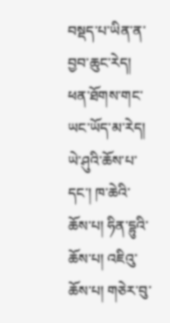བསྡད་པ་ཡིན་ན་བྱབ་ཆུང་རེད། ཕན་ཐོགས་གང་ཡང་ཡོད་མ་རེད།
ཡེ་ཤུའི་ཆོས་པ་དང་། ཁ་ཆེའི་ཆོས་པ། ཧིན་དྷུའི་ཆོས་པ། འཇིའུ་ཆོས་པ། གཅེར་བུ་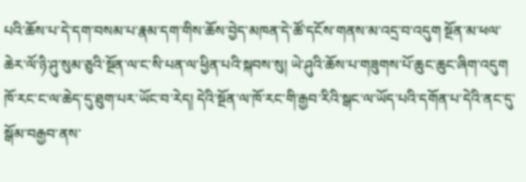པའི་ཆོས་པ་དེ་དག་བསམ་པ་རྣམ་དག་གིས་ཆོས་བྱེད་མཁན་དེ་ཚོ་དངོས་གནས་མ་འདྲ་བ་འདུག སྔོན་མ་ཕལ་ཆེར་ལོ་ཉི་ཤུ་སུམ་ཅུའི་སྔོན་ལ་ང་སི་པན་ལ་ཕྱིན་པའི་སྐབས་སུ། ཡེ་ཤུའི་ཆོས་པ་གཟུགས་པོ་ཆུང་ཆུང་ཞིག་འདུག ཁོ་རང་ང་ལ་ཆེད་དུ་ཐུག་པར་ཡོང་བ་རེད། དེའི་སྔོན་ལ་ཁོ་རང་གི་རྒྱབ་རིའི་སྒང་ལ་ཡོད་པའི་དགོན་པ་དེའི་ནང་དུ་སྒོམ་བརྒྱབ་ནས་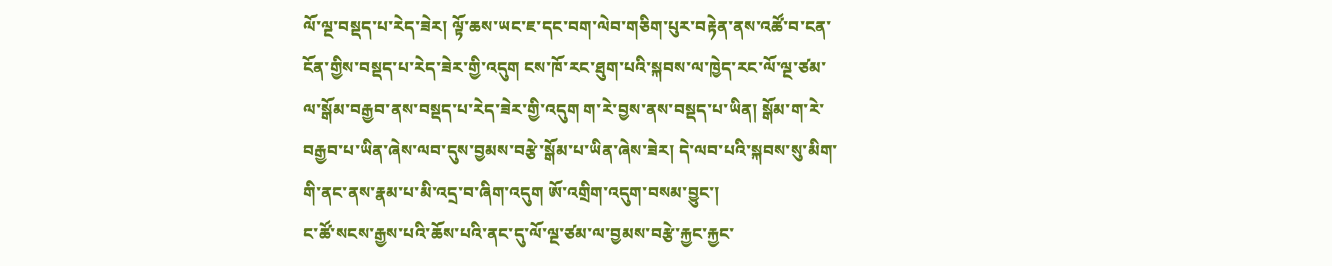ལོ་ལྔ་བསྡད་པ་རེད་ཟེར། ལྟོ་ཆས་ཡང་ཇ་དང་བག་ལེབ་གཅིག་པུར་བརྟེན་ནས་འཚོ་བ་ངན་ངོན་གྱིས་བསྡད་པ་རེད་ཟེར་གྱི་འདུག ངས་ཁོ་རང་ཐུག་པའི་སྐབས་ལ་ཁྱེད་རང་ལོ་ལྔ་ཙམ་ལ་སྒོམ་བརྒྱབ་ནས་བསྡད་པ་རེད་ཟེར་གྱི་འདུག ག་རེ་བྱས་ནས་བསྡད་པ་ཡིན། སྒོམ་ག་རེ་བརྒྱབ་པ་ཡིན་ཞེས་ལབ་དུས་བྱམས་བརྩེ་སྒོམ་པ་ཡིན་ཞེས་ཟེར། དེ་ལབ་པའི་སྐབས་སུ་མིག་གི་ནང་ནས་རྣམ་པ་མི་འདྲ་བ་ཞིག་འདུག ཨོ་འགྲིག་འདུག་བསམ་བྱུང་།
ང་ཚོ་སངས་རྒྱས་པའི་ཆོས་པའི་ནང་དུ་ལོ་ལྔ་ཙམ་ལ་བྱམས་བརྩེ་རྐྱང་རྐྱང་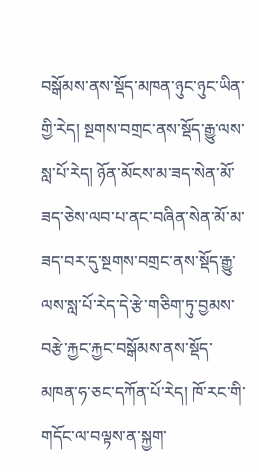བསྒོམས་ནས་སྡོད་མཁན་ཉུང་ཉུང་ཡིན་གྱི་རེད། སྔགས་བགྲང་ནས་སྡོད་རྒྱུ་ལས་སླ་པོ་རེད། ཉོན་མོངས་མ་ཟད་སེན་མོ་ཟད་ཅེས་ལབ་པ་ནང་བཞིན་སེན་མོ་མ་ཟད་བར་དུ་སྔགས་བགྲང་ནས་སྡོད་རྒྱུ་ལས་སླ་པོ་རེད་དེ་རྩེ་གཅིག་ཏུ་བྱམས་བརྩེ་རྐྱང་རྐྱང་བསྒོམས་ནས་སྡོད་མཁན་ཧ་ཅང་དཀོན་པོ་རེད། ཁོ་རང་གི་གདོང་ལ་བལྟས་ན་སྐྱག་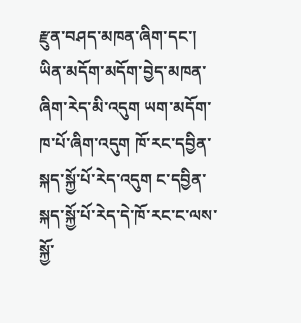རྫུན་བཤད་མཁན་ཞིག་དང་། ཡིན་མདོག་མདོག་བྱེད་མཁན་ཞིག་རེད་མི་འདུག ཡག་མདོག་ཁ་པོ་ཞིག་འདུག ཁོ་རང་དབྱིན་སྐད་སྐྱོ་པོ་རེད་འདུག ང་དབྱིན་སྐད་སྐྱོ་པོ་རེད་དེ་ཁོ་རང་ང་ལས་སྐྱོ་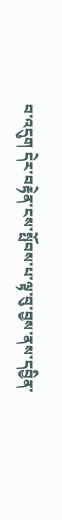བ་འདུག དེར་བརྟེན་ངས་སྤོབས་པ་ལྟ་བུ་བྱས་ནས་དབྱིན་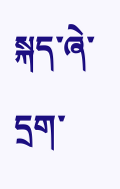སྐད་ཞེ་དྲག་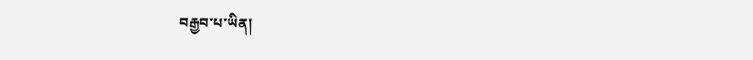བརྒྱབ་པ་ཡིན།